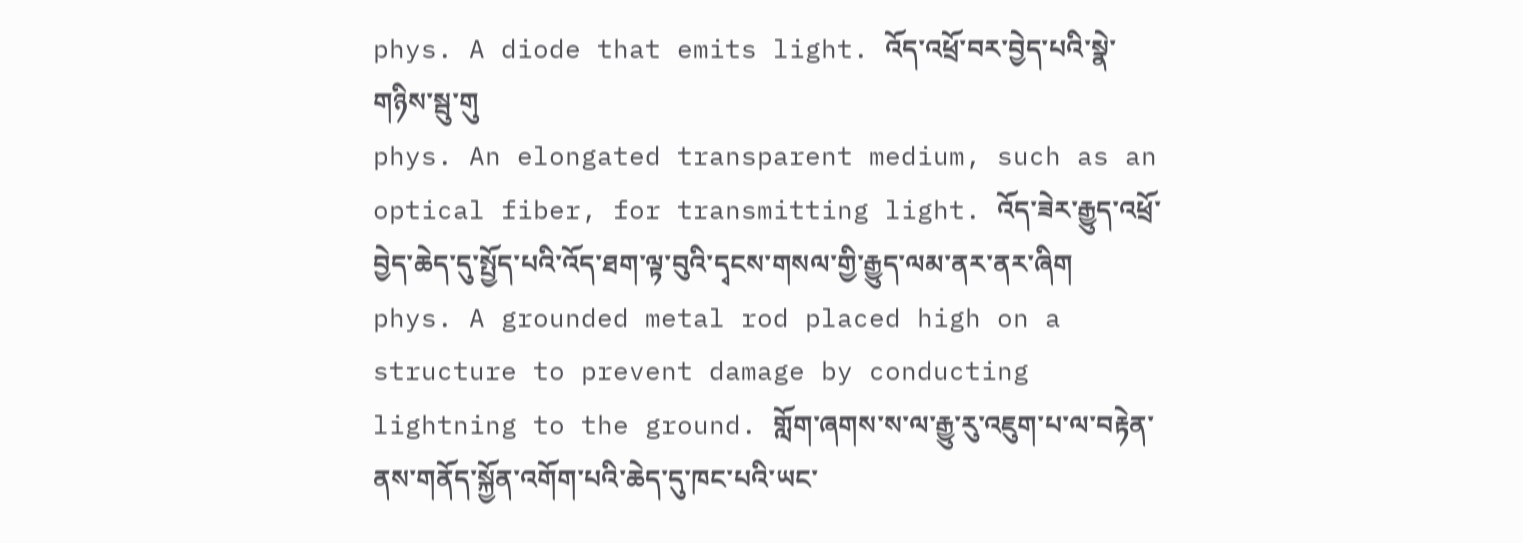phys. A diode that emits light. འོད་འཕྲོ་བར་བྱེད་པའི་སྣེ་གཉིས་སྦུ་གུ
phys. An elongated transparent medium, such as an optical fiber, for transmitting light. འོད་ཟེར་རྒྱུད་འཕྲོ་བྱེད་ཆེད་དུ་སྤྱོད་པའི་འོད་ཐག་ལྟ་བུའི་དྭངས་གསལ་གྱི་རྒྱུད་ལམ་ནར་ནར་ཞིག
phys. A grounded metal rod placed high on a structure to prevent damage by conducting lightning to the ground. གློག་ཞགས་ས་ལ་རྒྱུ་རུ་འཇུག་པ་ལ་བརྟེན་ནས་གནོད་སྐྱོན་འགོག་པའི་ཆེད་དུ་ཁང་པའི་ཡང་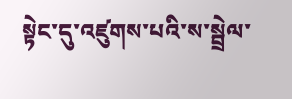སྟེང་དུ་འཛུགས་པའི་ས་སྦྲེལ་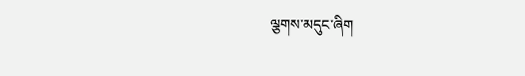ལྕགས་མདུང་ཞིག